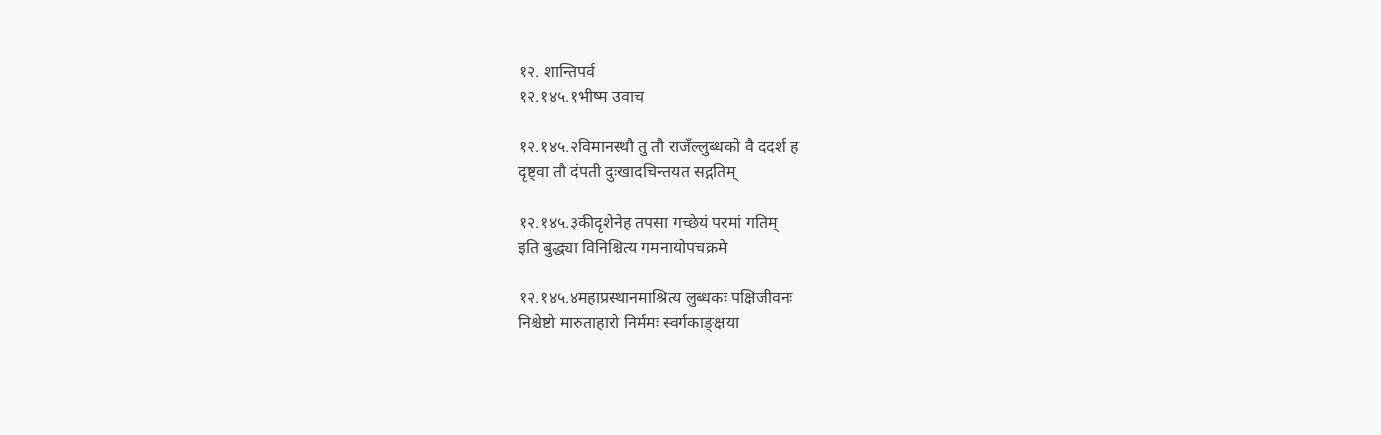१२. शान्तिपर्व
१२.१४५.१भीष्म उवाच

१२.१४५.२विमानस्थौ तु तौ राजँल्लुब्धको वै ददर्श ह
दृष्ट्वा तौ दंपती दुःखादचिन्तयत सद्गतिम्

१२.१४५.३कीदृशेनेह तपसा गच्छेयं परमां गतिम्
इति बुद्ध्या विनिश्चित्य गमनायोपचक्रमे

१२.१४५.४महाप्रस्थानमाश्रित्य लुब्धकः पक्षिजीवनः
निश्चेष्टो मारुताहारो निर्ममः स्वर्गकाङ्क्षया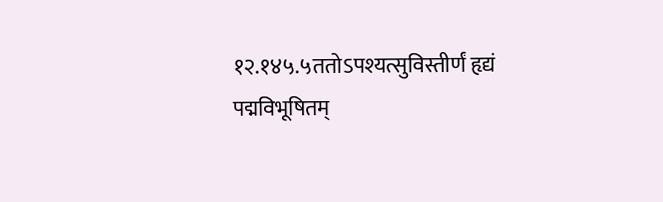१२.१४५.५ततोऽपश्यत्सुविस्तीर्णं हृद्यं पद्मविभूषितम्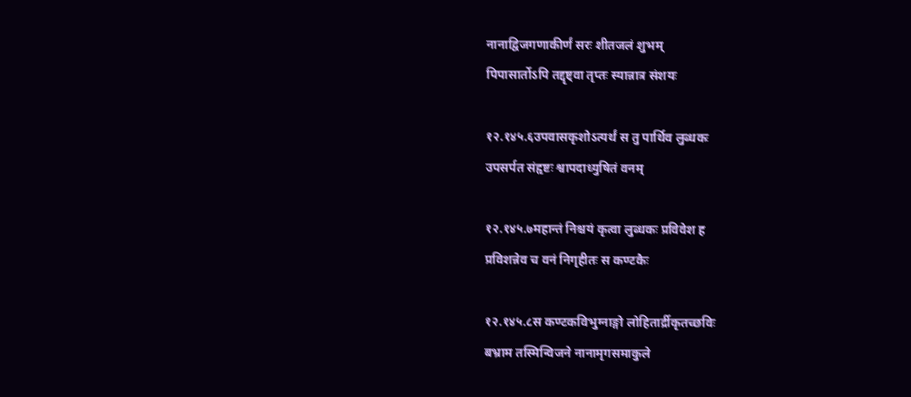नानाद्विजगणाकीर्णं सरः शीतजलं शुभम्
पिपासार्तोऽपि तद्दृष्ट्वा तृप्तः स्यान्नात्र संशयः

१२.१४५.६उपवासकृशोऽत्यर्थं स तु पार्थिव लुब्धकः
उपसर्पत संहृष्टः श्वापदाध्युषितं वनम्

१२.१४५.७महान्तं निश्चयं कृत्वा लुब्धकः प्रविवेश ह
प्रविशन्नेव च वनं निगृहीतः स कण्टकैः

१२.१४५.८स कण्टकविभुग्नाङ्गो लोहितार्द्रीकृतच्छविः
बभ्राम तस्मिन्विजने नानामृगसमाकुले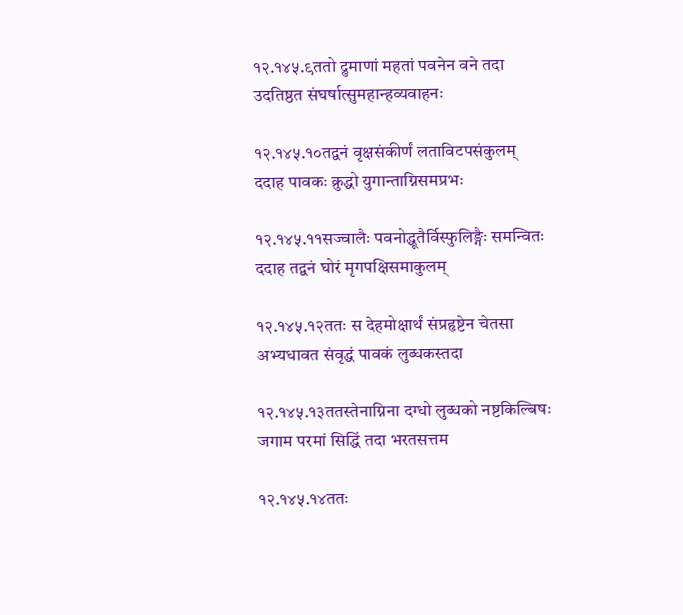१२.१४५.९ततो द्रुमाणां महतां पवनेन वने तदा
उदतिष्ठत संघर्षात्सुमहान्हव्यवाहनः

१२.१४५.१०तद्वनं वृक्षसंकीर्णं लताविटपसंकुलम्
ददाह पावकः क्रुद्धो युगान्ताग्निसमप्रभः

१२.१४५.११सज्वालैः पवनोद्धूतैर्विस्फुलिङ्गैः समन्वितः
ददाह तद्वनं घोरं मृगपक्षिसमाकुलम्

१२.१४५.१२ततः स देहमोक्षार्थं संप्रहृष्टेन चेतसा
अभ्यधावत संवृद्धं पावकं लुब्धकस्तदा

१२.१४५.१३ततस्तेनाग्निना दग्धो लुब्धको नष्टकिल्बिषः
जगाम परमां सिद्धिं तदा भरतसत्तम

१२.१४५.१४ततः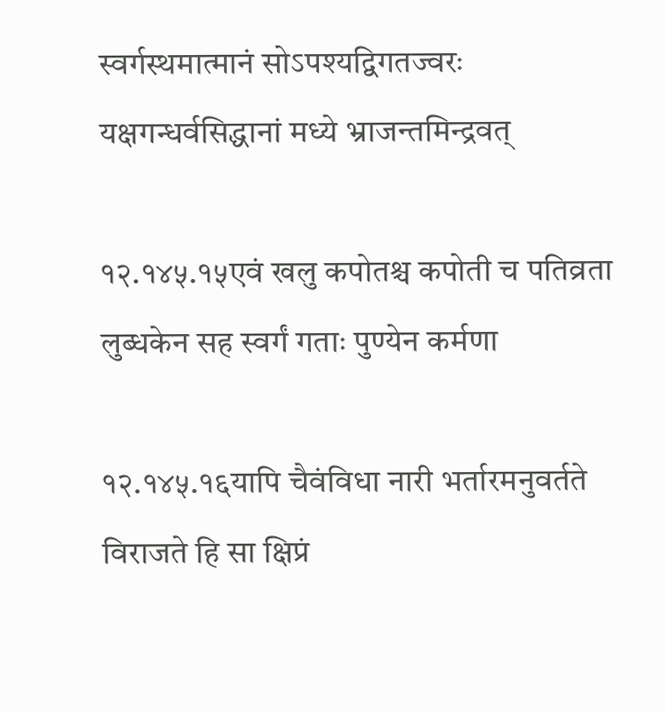स्वर्गस्थमात्मानं सोऽपश्यद्विगतज्वरः
यक्षगन्धर्वसिद्धानां मध्ये भ्राजन्तमिन्द्रवत्

१२.१४५.१५एवं खलु कपोतश्च कपोती च पतिव्रता
लुब्धकेन सह स्वर्गं गताः पुण्येन कर्मणा

१२.१४५.१६यापि चैवंविधा नारी भर्तारमनुवर्तते
विराजते हि सा क्षिप्रं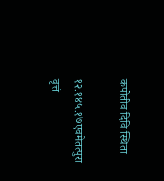कपोतीव दिवि स्थिता

१२.१४५.१७एवमेतत्पुरा वृत्तं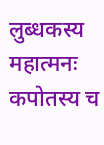लुब्धकस्य महात्मनः
कपोतस्य च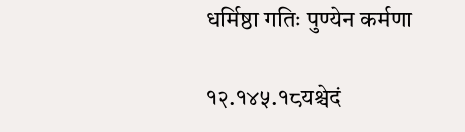धर्मिष्ठा गतिः पुण्येन कर्मणा

१२.१४५.१८यश्चेदं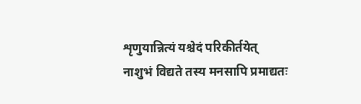शृणुयान्नित्यं यश्चेदं परिकीर्तयेत्
नाशुभं विद्यते तस्य मनसापि प्रमाद्यतः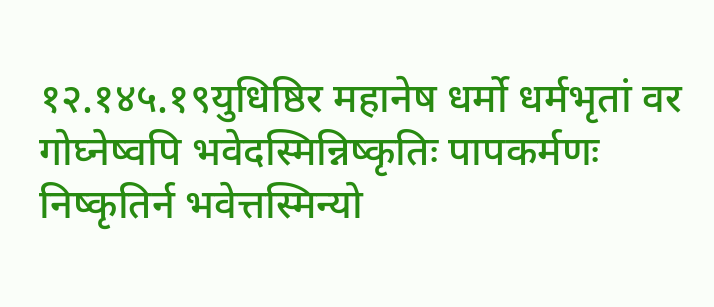१२.१४५.१९युधिष्ठिर महानेष धर्मो धर्मभृतां वर
गोघ्नेष्वपि भवेदस्मिन्निष्कृतिः पापकर्मणः
निष्कृतिर्न भवेत्तस्मिन्यो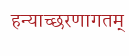हन्याच्छरणागतम्